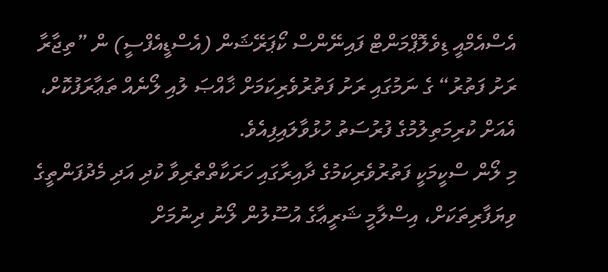އެސްއެމްއީ ޑިވެލޮޕްމަންޓް ފައިނޭންސް ކޯޕަރޭޝަން (އެސްޑީއެފްސީ) ން ”ތިޖާރާ ރަށު ފަތުރު“ ގެ ނަމުގައި ރަށު ފަތުރުވެރިކަމަށް ޚާއްޞަ ލުއި ލޯނެއް ތަޢާރަފުކޮށް، އެއަށް ކުރިމަތިލުމުގެ ފުރުސަތު ހުޅުވާލައިފިއެވެ.
މި ލޯން ސްކީމަކީ ފަތުރުވެރިކަމުގެ ދާއިރާގައި ހަރަކާތްތެރިވާ ކުދި އަދި މެދުފަންތީގެ ވިޔަފާރިތަކަށް، އިސްލާމީ ޝަރީޢާގެ އުސޫލުން ލޯނު ދިނުމަށް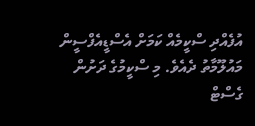އުފެއްދި ސްކީމެއް ކަމަށް އެސްޑީއެފްސީން މައުލޫމާތު ދެއެވެ. މި ސްކީމުގެ ދަށުން ގެސްޓް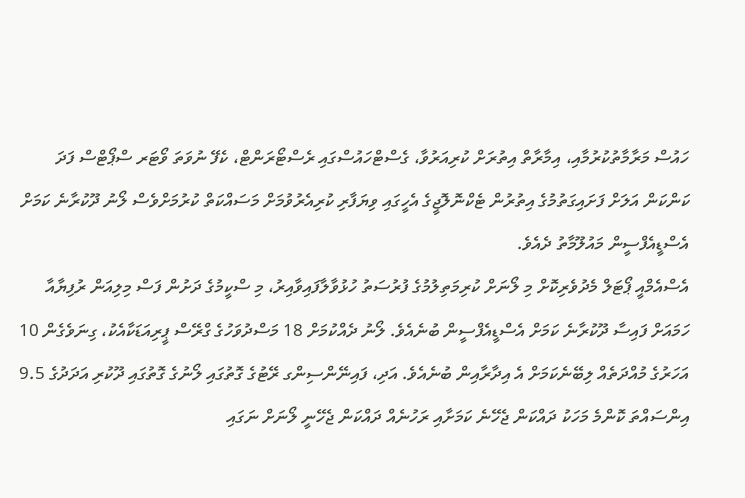ހައުސް މަރާމާތުކުރުމާއި، އިމާރާތް އިތުރަށް ކުރިއަރުވާ، ގެސްޓްހައުސްގައި ރެސްޓޯރަންޓް، ކެފޭ ނުވަތަ ވޯޓަރ ސްޕޯޓްސް ފަދަ ކަންކަން އަލަށް ފަށައިގަތުމުގެ އިތުރުން ޓެކްނޮލޮޖީގެ އެހީގައި ވިޔަފާރި ކުރިއެރުވުމަށް މަސައްކަތް ކުރުމަށްވެސް ލޯނު ދޫކުރާނެ ކަމަށް އެސްޑީއެފްސީން މައުލޫމާތު ދެއެވެ.
އެސްއެމްއީ ޕޯޓަލް މެދުވެރިކޮށް މި ލޯނަށް ކުރިމަތިލުމުގެ ފުރުސަތު ހުޅުވާލާފައިވާއިރު، މި ސްކީމުގެ ދަށުން ފަސް މިލިއަން ރުފިޔާއާ ހަމައަށް ފައިސާ ދޫކުރާނެ ކަމަށް އެސްޑީއެފްސީން ބުނެއެވެ. ލޯނު ދެއްކުމަށް 18 މަސްދުވަހުގެ ގްރޭސް ޕީރިއަޑަކާއެކު، ގިނަވެގެން 10 އަހަރުގެ މުއްދަތެއް ލިބޭނެކަމަށް އެ އިދާރާއިން ބުނެއެވެ. އަދި، ފައިނޭންސިންގ ރޭޓުގެ ގޮތުގައި ލޯނުގެ ގޮތުގައި ދޫކުރި އަދަދުގެ 9.5 އިންސައްތަ ކޮންމެ މަހަކު ދައްކަން ޖެހޭނެ ކަމަށާއި ރަހުނެއް ދައްކަން ޖެހޭނީ ލޯނަށް ނަގައި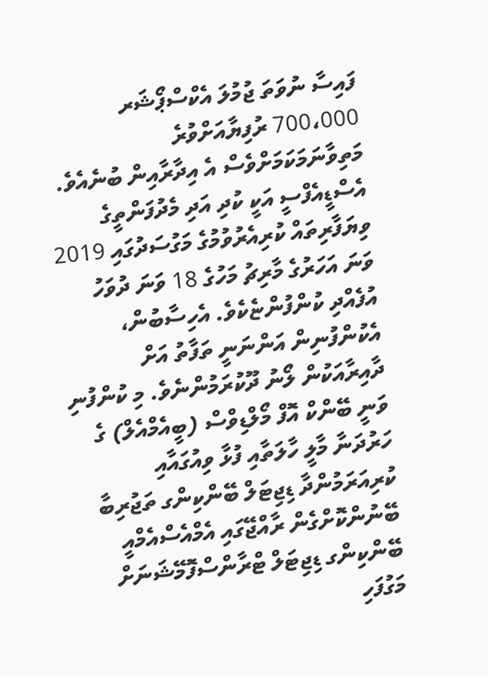ފައިސާ ނުވަތަ ޖުމުލަ އެކްސްޕޯޝަރ 700،000 ރުފިޔާއަށްވުރެ މަތިވާނަމަކަމަށްވެސް އެ އިދާރާއިން ބުނެއެވެ.
އެސްޑީއެފްސީ އަކީ ކުދި އަދި މެދުފަންތީގެ ވިޔަފާރިތައް ކުރިއެރުވުމުގެ މަގުސަދުގައި 2019 ވަނަ އަހަރުގެ މާރިޗު މަހުގެ 18 ވަނަ ދުވަހު އުފެއްދި ކުންފުންޏެކެވެ. އެހިސާބުން، އެކުންފުނިން އަންނަނީ ތަފާތު އަށް ދާއިރާއަކުން ލޯނު ދޫކުރަމުންނެވެ. މި ކުންފުނި ވަނީ ބޭންކް އޮފް މޯލްޑިވްސް (ބީއެމްއެލް) ގެ ހަރުދަނާ މާލީ ހާލަތާއި ފުޅާ ވިއުގައާއި ކުރިއަރަމުންދާ ޑިޖިޓަލް ބޭންކިންގ ތަޖުރިބާ ބޭނުންކޮށްގެން ރާއްޖޭގައި އެމްއެސްއެމްއީ ބޭންކިންގ ޑިޖިޓަލް ޓްރާންސްފޮމޭޝަނަށް މަގުފަހި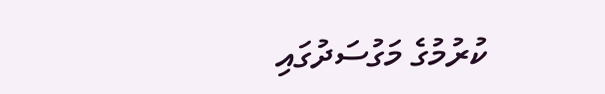ކުރުމުގެ މަގުސަދުގައި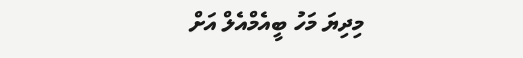މިދިޔަ މަހު ބީއެމްއެލް އަށް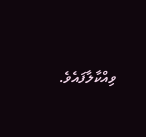ވިއްކާލާފައެވެ.